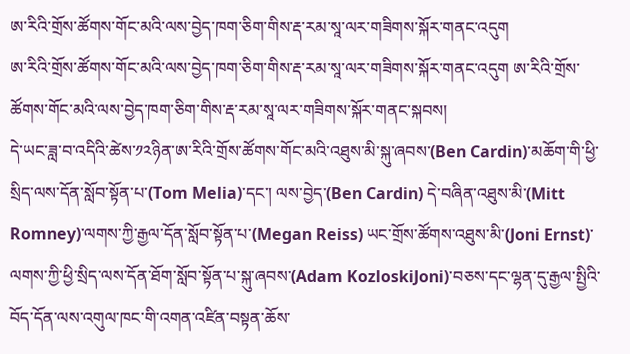ཨ་རིའི་གྲོས་ཚོགས་གོང་མའི་ལས་བྱེད་ཁག་ཅིག་གིས་རྡ་རམ་སཱ་ལར་གཟིགས་སྐོར་གནང་འདུག
ཨ་རིའི་གྲོས་ཚོགས་གོང་མའི་ལས་བྱེད་ཁག་ཅིག་གིས་རྡ་རམ་སཱ་ལར་གཟིགས་སྐོར་གནང་འདུག ཨ་རིའི་གྲོས་ཚོགས་གོང་མའི་ལས་བྱེད་ཁག་ཅིག་གིས་རྡ་རམ་སཱ་ལར་གཟིགས་སྐོར་གནང་སྐབས།
དེ་ཡང་ཟླ་བ་འདིའི་ཚེས་༡༢ཉིན་ཨ་རིའི་གྲོས་ཚོགས་གོང་མའི་འཐུས་མི་སྐུ་ཞབས་(Ben Cardin)་མཆོག་གི་ཕྱི་སྲིད་ལས་དོན་སློབ་སྟོན་པ་(Tom Melia)་དང་། ལས་བྱེད་(Ben Cardin) དེ་བཞིན་འཐུས་མི་(Mitt Romney)་ལགས་ཀྱི་རྒྱལ་དོན་སློབ་སྟོན་པ་(Megan Reiss) ཡང་གྲོས་ཚོགས་འཐུས་མི་(Joni Ernst)་ལགས་ཀྱི་ཕྱི་སྲིད་ལས་དོན་ཐོག་སློབ་སྟོན་པ་སྐུ་ཞབས་(Adam KozloskiJoni)་བཅས་དང་ལྷན་དུ་རྒྱལ་སྤྱིའི་བོད་དོན་ལས་འགུལ་ཁང་གི་འགན་འཛིན་བསྟན་ཆོས་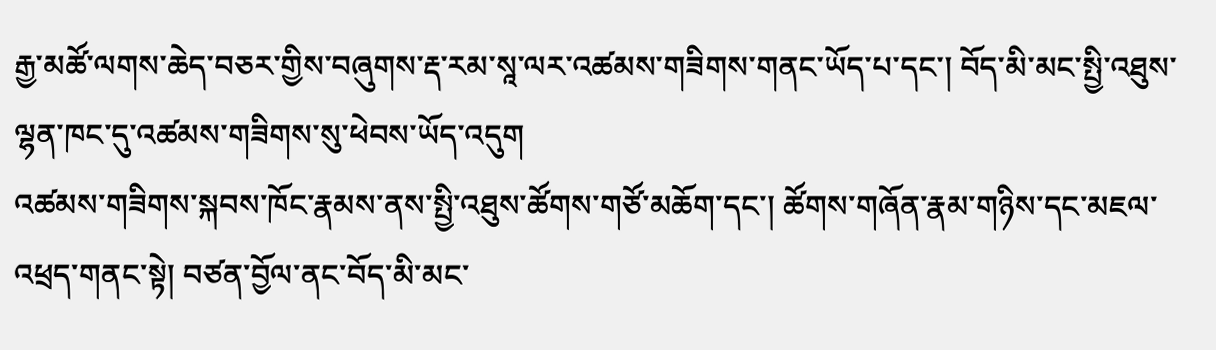རྒྱ་མཚོ་ལགས་ཆེད་བཅར་གྱིས་བཞུགས་རྡ་རམ་སཱ་ལར་འཚམས་གཟིགས་གནང་ཡོད་པ་དང་། བོད་མི་མང་སྤྱི་འཐུས་ལྷན་ཁང་དུ་འཚམས་གཟིགས་སུ་ཕེབས་ཡོད་འདུག
འཚམས་གཟིགས་སྐབས་ཁོང་རྣམས་ནས་སྤྱི་འཐུས་ཚོགས་གཙོ་མཆོག་དང་། ཚོགས་གཞོན་རྣམ་གཉིས་དང་མཇལ་འཕྲད་གནང་སྟེ། བཙན་བྱོལ་ནང་བོད་མི་མང་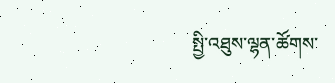སྤྱི་འཐུས་ལྷན་ཚོགས་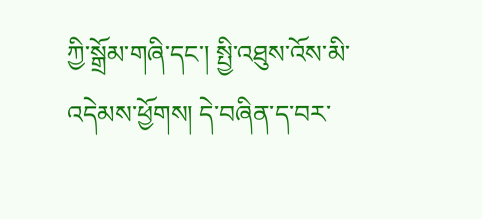ཀྱི་སྒྲོམ་གཞི་དང་། སྤྱི་འཐུས་འོས་མི་འདེམས་ཕྱོགས། དེ་བཞིན་ད་བར་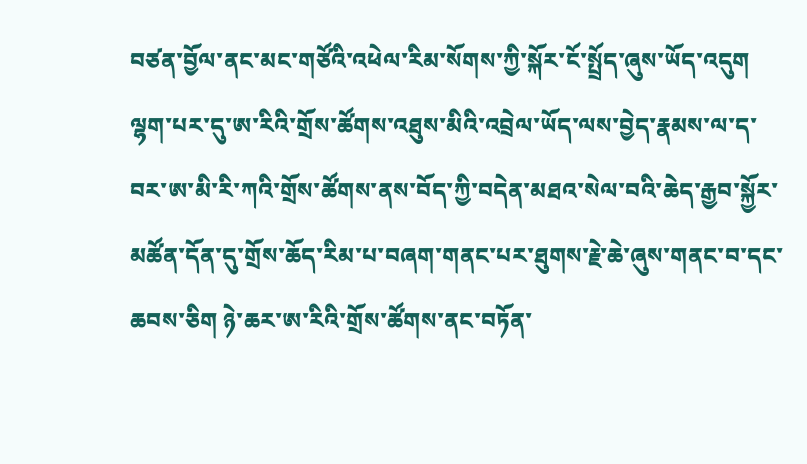བཙན་བྱོལ་ནང་མང་གཙོའི་འཕེལ་རིམ་སོགས་ཀྱི་སྐོར་ངོ་སྤྲོད་ཞུས་ཡོད་འདུག ལྷག་པར་དུ་ཨ་རིའི་གྲོས་ཚོགས་འཐུས་མིའི་འབྲེལ་ཡོད་ལས་བྱེད་རྣམས་ལ་ད་བར་ཨ་མི་རི་ཀའི་གྲོས་ཚོགས་ནས་བོད་ཀྱི་བདེན་མཐའ་སེལ་བའི་ཆེད་རྒྱབ་སྐྱོར་མཚོན་དོན་དུ་གྲོས་ཆོད་རིམ་པ་བཞག་གནང་པར་ཐུགས་རྗེ་ཆེ་ཞུས་གནང་བ་དང་ཆབས་ཅིག ཉེ་ཆར་ཨ་རིའི་གྲོས་ཚོགས་ནང་བཏོན་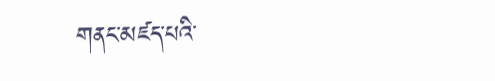གནང་མཛད་པའི་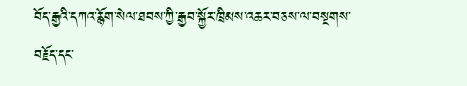བོད་རྒྱའི་དཀའ་རྙོག་སེལ་ཐབས་ཀྱི་རྒྱབ་སྐྱོར་ཁྲིམས་འཆར་བཅས་ལ་བསྔགས་བརྗོད་དང་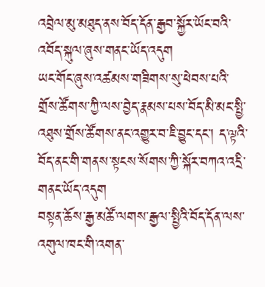འབྲེལ་མུ་མཐུད་ནས་བོད་དོན་རྒྱབ་སྐྱོར་ཡོང་བའི་འབོད་སྐུལ་ཞུས་གནང་ཡོད་འདུག
ཡང་གོང་ཞུས་འཚམས་གཟིགས་སུ་ཕེབས་པའི་གྲོས་ཚོགས་ཀྱི་ལས་བྱེད་རྣམས་པས་བོད་མི་མང་སྤྱི་འཐུས་གྲོས་ཚོགས་ནང་འགྱུར་བ་ཇི་བྱུང་དང་། ད་ལྟའི་བོད་ནང་གི་གནས་སྟངས་སོགས་ཀྱི་སྐོར་བཀའ་འདྲི་གནང་ཡོད་འདུག
བསྟན་ཆོས་རྒྱ་མཚོ་ལགས་རྒྱལ་སྤྱིའི་བོད་དོན་ལས་འགུལ་ཁང་གི་འགན་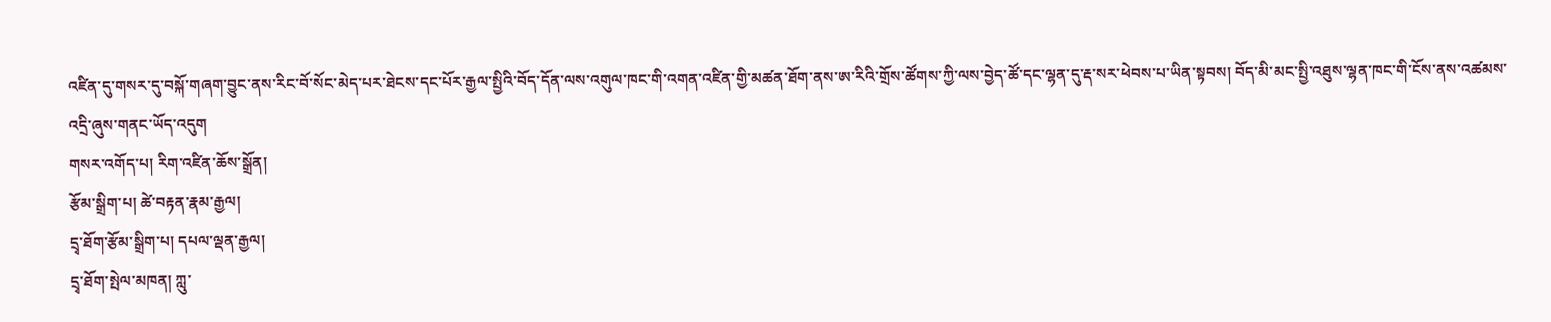འཛིན་དུ་གསར་དུ་བསྐོ་གཞག་བྱུང་ནས་རིང་བོ་སོང་མེད་པར་ཐེངས་དང་པོར་རྒྱལ་སྤྱིའི་བོད་དོན་ལས་འགུལ་ཁང་གི་འགན་འཛིན་གྱི་མཚན་ཐོག་ནས་ཨ་རིའི་གྲོས་ཚོགས་ཀྱི་ལས་བྱེད་ཚོ་དང་ལྷན་དུ་རྡ་སར་ཕེབས་པ་ཡིན་སྟབས། བོད་མི་མང་སྤྱི་འཐུས་ལྷན་ཁང་གི་ངོས་ནས་འཚམས་འདྲི་ཞུས་གནང་ཡོད་འདུག
གསར་འགོད་པ། རིག་འཛིན་ཆོས་སྒྲོན།
རྩོམ་སྒྲིག་པ། ཚེ་བརྟན་རྣམ་རྒྱལ།
དྲྭ་ཐོག་རྩོམ་སྒྲིག་པ། དཔལ་ལྡན་རྒྱལ།
དྲྭ་ཐོག་སྤེལ་མཁན། ཀླུ་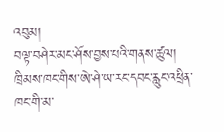འབུམ།
བལྟ་བཤེར་མང་ཤོས་བྱས་པའི་གནས་ཚུལ།
ཁྲིམས་ཁང་གིས་ཨེ་ཤེ་ཡ་རང་དབང་རླུང་འཕྲིན་ཁང་གི་མ་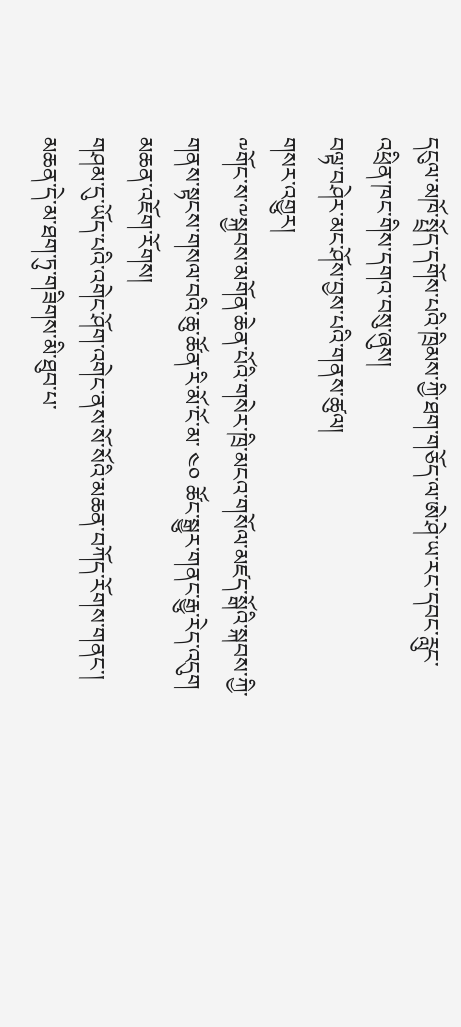དངུལ་མཁོ་སྤྲོད་དགོས་པའི་ཁྲིམས་ཀྱི་ཐག་གཅོད་ལ་ཨེ་ཤེ་ཡ་རང་དབང་རླུང་འཕྲིན་ཁང་གིས་དགའ་བསུ་ཞུས།
བལྟ་བཤེར་མང་ཤོས་བྱས་པའི་གནས་ཚུལ།
གསར་འགྱུར།
༸གོང་ས་༸སྐྱབས་མགོན་ཆེན་པོའི་གསེར་ཁྲི་མངའ་གསོལ་མཛད་སྒོའི་སྐབས་ཀྱི་གནས་སྟངས་གསལ་བའི་ཆུ་ཚོན་རི་མོ་ངོ་མ་ ༤༠ ཚོང་སྒྱུར་གནང་རྒྱུ་རེད་འདུག
མཆན་འཇོག་རོགས།
གཤམ་དུ་ཡོད་པའི་འགེང་ཤོག་འགེང་ནས་སོ་སོའི་མཆན་བཀོད་རོགས་གནང་། མཆན་དེ་མ་ཐག་ཏུ་གཟིགས་མི་ཐུབ་པ་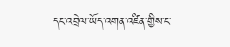དང་འབྲེལ་ཡོད་འགན་འཛིན་གྱིས་ང་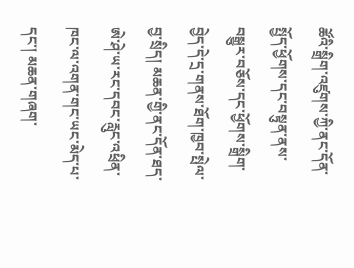ཚོའི་སྒྲིག་འཛུགས་ཀྱི་ནང་དོན་སྤྱོད་ཕྱོགས་དང་བསྟུན་ནས་བསྒྱུར་བཅོས་དང་ཕྱོགས་སྒྲིག་བྱེད་དེ་དྲ་གནས་ཐོག་ཁྱབ་སྤེལ་བྱ་སྲིད། མཆན་གྱི་ནང་དོན་ཐད་ཨེ་ཤེ་ཡ་རང་དབང་རླུང་འཕྲིན་ཁང་ལ་འགན་གང་ཡང་མེད་པ་དང་། མཆན་གཞག་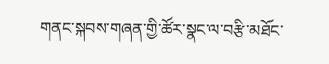གནང་སྐབས་གཞན་གྱི་ཚོར་སྣང་ལ་བརྩི་མཐོང་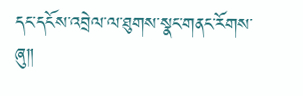དང་དངོས་འབྲེལ་ལ་ཐུགས་སྣང་གནང་རོགས་ཞུ༎